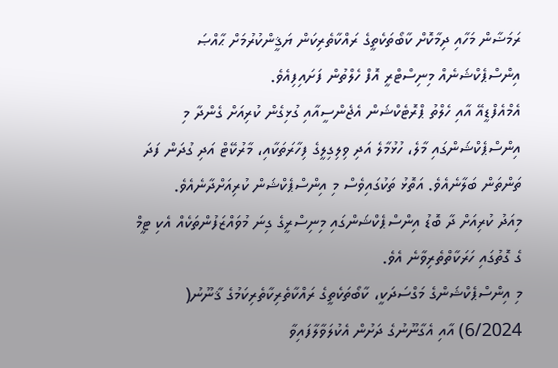ރަމަޟާން މަހާއި ދިމާކޮށް ކާބޯތަކެތީގެ ރައްކާތެރިކަން ޔަޤީންކުރުމަށް ޙާއްޞަ އިންސްޕެކްޝަނެއް މިނިސްޓްރީ އޮފް ހެލްތުން ފަށައިފިއެވެ.
އެމްއެފްޑީއޭ އާއި ހެލްތު ޕްރޮޓެކްޝަން އެޖެންސީއާއި ގުޅިގެން ކުރިއަށް ގެންދާ މި އިންސްޕެކްޝަންގައި މާލެ، ހުޅުމާލެ އަދި ވިލިގިލީގެ ފިހާރަތަކާއި، މާރުކޭޓް އަދި ގުދަން ފަދަ ތަންތަން ބަލާނެއެވެ. އަތޮޅު ތަކުގައިވެސް މި އިންސްޕެކްޝަން ކުރިއަށްދާނެއެވެ.
މިއަދު ކުރިއަށް ދާ ބޮޑު އިންސްޕެކްޝަންގައި މިނިސްރީގެ ގިނަ މުވައްޒަފުންތަކެއް އެކި ޓީމް ގެ ގޮތުގައި ހަރަކާތްތެރިވާނެ އެވެ.
މި އިންސްޕެކްޝަންގެ މަގްސަދަކީ، ކާބޯތަކެތީގެ ރައްކާތެރިކާތެރިކަމުގެ ޤާނޫނު( 6/2024) އާއި އެގާނޫނުގެ ދަށުން އެކުލަވާލާފައިވާ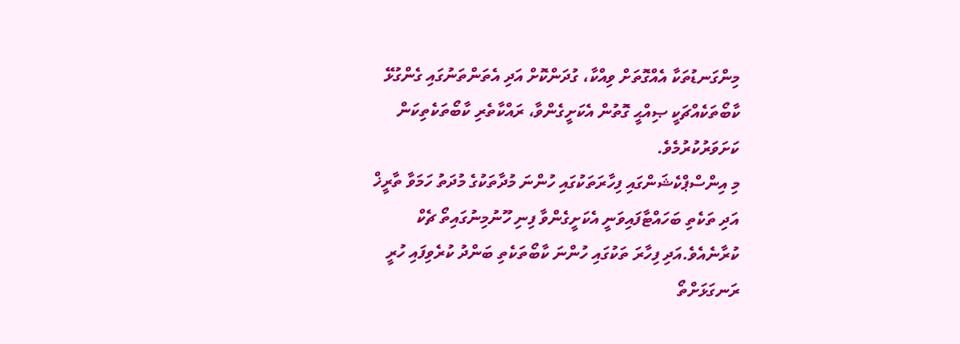މިންގަނޑުތަކާ އެއްގޮތަށް ވިއްކާ، ގުދަންކޮށް އަދި އެތަންތަނުގައި ގެންގުޅޭ ކާބޯތަކެއްޗަކީ ޞިއްޙީ ގޮތުން އެކަށީގެންވާ، ރައްކާތެރި ކާބޯތަކެތިކަން ކަށަވަރުކުރުމެވެ.
މި އިންސްޕްކެޝަންގައި ފިހާރަތަކުގައި ހުންނަ މުދާތަކުގެ މުދަތު ހަމަވާ ތާރީޚް އަދި ތަކެތި ބަހައްޓާފައިވަނީ އެކަށީގެންވާ ފިނި ހޫނުމިނުގައިތޯ ޗެކް ކުރާނެއެވެ.އަދި ފިހާރަ ތަކުގައި ހުންނަ ކާބޯތަކެތި ބަންދު ކުރެވިފައި ހުރީ ރަނގަޅަށްތޯ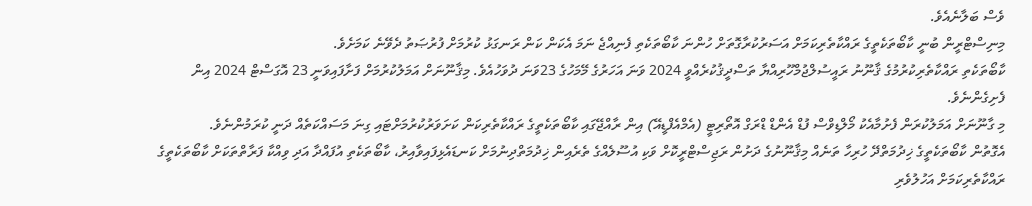ވެސް ބަލާނެއެވެ.
މިނިސްޓްރީން ބުނީ ކާބޯތަކެތީގެ ރައްކާތެރިކަމަށް އަސަރުކުރާގޮތަށް ހުންނަ ކާބޯތަކެތި ފެނިއްޖެ ނަމަ އެކަން ކަން ރަނގަޅު ކުރުމަށް ފުރުޞަތު ދެވޭނެ ކަމަށެވެ.
ކާބޯތަކެތި ރައްކާތެރިކުރުމުގެ ޤާނޫނު ރައީސުލްޖުމްހޫރިއްޔާ ތަސްދީޤުކުރެއްވީ 2024 ވަނަ އަހަރުގެ މޭމަހުގެ 23ވަނަ ދުވަހުއެވެ. މިޤާނޫނަށް އަމަލުކުރުމަށް ފަށާފައިވަނީ 23 އޮގަސްޓް 2024 އިން ފެށިގެންނެވެ.
މި ގާނޫނަށް އަމަލުކުރަން ފެށުމާއެކު މޯލްޑިވްސް ފުޑް އެންޑް ޑްރަގް އޮތޯރިޓީ (އެމްއެފްޑީއޭ) އިން ރާއްޖޭގައި ކާބޯތަކެތީގެ ރައްކާތެރިކަން ކަށަވަރުކުރުމަށްޓައި ގިނަ މަސައްކަތެއް ދަނީ ކުރަމުންނެވެ.
އެގޮތުން ކާބޯތަކެތީގެ ޚިދުމަތްދޭ ހުރިހާ ތަނެއް މިޤާނޫނުގެ ދަށުން ރަޖިސްޓްރީކޮށް ވަކި އުސޫލެއްގެ ތެރެއިން ޚިދުމަތްދިނުމަށް ކަނޑައެޅިފައިވާއިރު، ކާބޯތަކެތި އުފައްދާ އަދި ވިއްކާ ފަރާތްތަކަށް ކާބޯތަކެތީގެ ރައްކާތެރިކަމަށް އަހުލުވެރި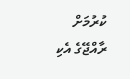ކުރުމަށް ރާއްޖޭގެ އެކި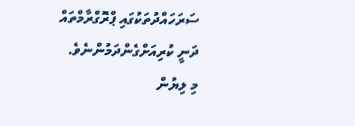ސަރަހައްދުތަކުގައި ޕްރޮގްރާމްތައް ދަނީ ކުރިއަށްގެންދަމުންނެވެ.
މި ލިޔުން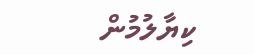ކިޔާލުމުން